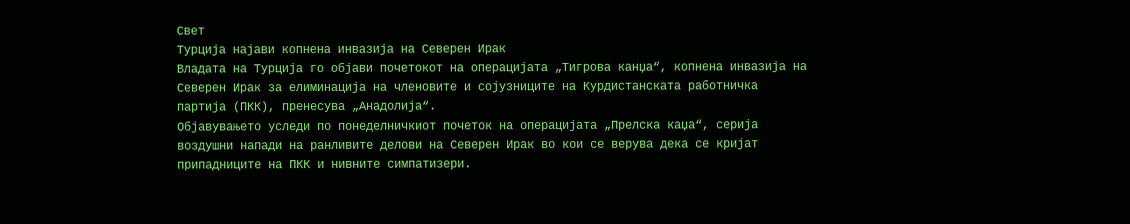Свет
Турција најави копнена инвазија на Северен Ирак
Владата на Турција го објави почетокот на операцијата „Тигрова канџа“, копнена инвазија на Северен Ирак за елиминација на членовите и сојузниците на Курдистанската работничка партија (ПКК), пренесува „Анадолија“.
Објавувањето уследи по понеделничкиот почеток на операцијата „Прелска каџа“, серија воздушни напади на ранливите делови на Северен Ирак во кои се верува дека се кријат припадниците на ПКК и нивните симпатизери.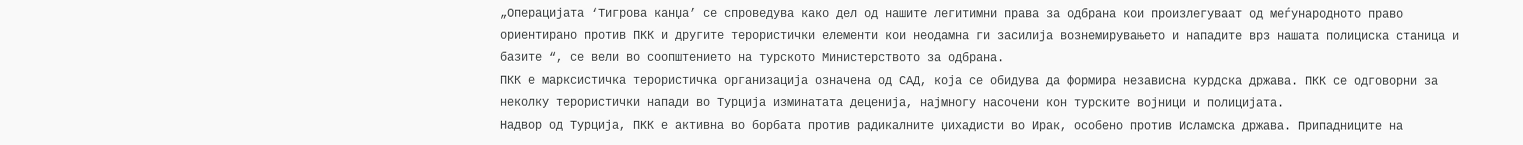„Операцијата ‘Тигрова канџа’ се спроведува како дел од нашите легитимни права за одбрана кои произлегуваат од меѓународното право ориентирано против ПКК и другите терористички елементи кои неодамна ги засилија вознемирувањето и нападите врз нашата полициска станица и базите “, се вели во соопштението на турското Министерството за одбрана.
ПКК е марксистичка терористичка организација означена од САД, која се обидува да формира независна курдска држава. ПКК се одговорни за неколку терористички напади во Турција изминатата деценија, најмногу насочени кон турските војници и полицијата.
Надвор од Турција, ПКК е активна во борбата против радикалните џихадисти во Ирак, особено против Исламска држава. Припадниците на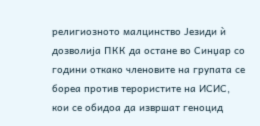религиозното малцинство Језиди ѝ дозволија ПКК да остане во Синџар со години откако членовите на групата се бореа против терористите на ИСИС, кои се обидоа да извршат геноцид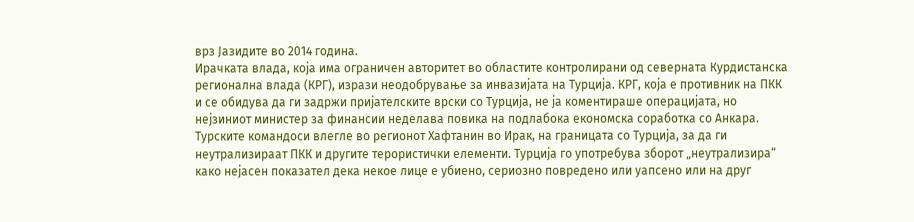врз Јазидите во 2014 година.
Ирачката влада, која има ограничен авторитет во областите контролирани од северната Курдистанска регионална влада (КРГ), изрази неодобрување за инвазијата на Турција. КРГ, која е противник на ПКК и се обидува да ги задржи пријателските врски со Турција, не ја коментираше операцијата, но нејзиниот министер за финансии неделава повика на подлабока економска соработка со Анкара.
Турските командоси влегле во регионот Хафтанин во Ирак, на границата со Турција, за да ги неутрализираат ПКК и другите терористички елементи. Турција го употребува зборот „неутрализира“ како нејасен показател дека некое лице е убиено, сериозно повредено или уапсено или на друг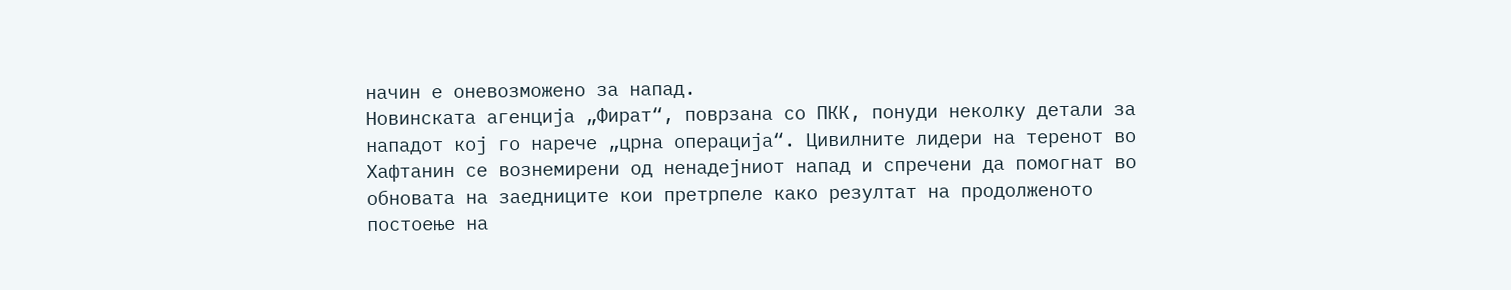начин е оневозможено за напад.
Новинската агенција „Фират“, поврзана со ПКК, понуди неколку детали за нападот кој го нарече „црна операција“. Цивилните лидери на теренот во Хафтанин се вознемирени од ненадејниот напад и спречени да помогнат во обновата на заедниците кои претрпеле како резултат на продолженото постоење на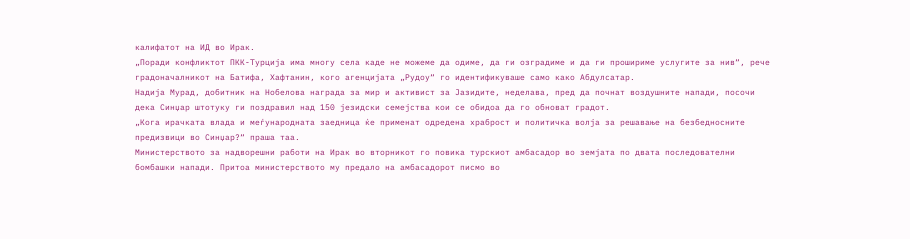калифатот на ИД во Ирак.
„Поради конфликтот ПКК-Турција има многу села каде не можеме да одиме, да ги озградиме и да ги прошириме услугите за нив“, рече градоначалникот на Батифа, Хафтанин, кого агенцијата „Рудоу“ го идентификуваше само како Абдулсатар.
Надија Мурад, добитник на Нобелова награда за мир и активист за Јазидите, неделава, пред да почнат воздушните напади, посочи дека Синџар штотуку ги поздравил над 150 језидски семејства кои се обидоа да го обноват градот.
„Кога ирачката влада и меѓународната заедница ќе применат одредена храброст и политичка волја за решавање на безбедносните предизвици во Синџар?“ праша таа.
Министерството за надворешни работи на Ирак во вторникот го повика турскиот амбасадор во земјата по двата последователни бомбашки напади. Притоа министерството му предало на амбасадорот писмо во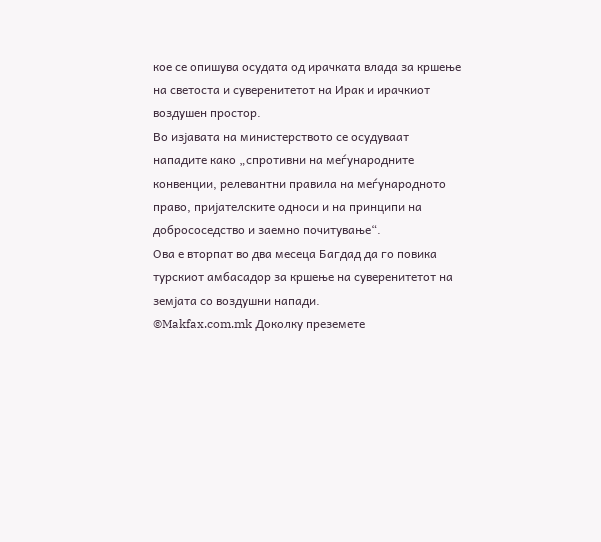кое се опишува осудата од ирачката влада за кршење на светоста и суверенитетот на Ирак и ирачкиот воздушен простор.
Во изјавата на министерството се осудуваат нападите како „спротивни на меѓународните конвенции, релевантни правила на меѓународното право, пријателските односи и на принципи на добрососедство и заемно почитување“.
Ова е вторпат во два месеца Багдад да го повика турскиот амбасадор за кршење на суверенитетот на земјата со воздушни напади.
©Makfax.com.mk Доколку преземете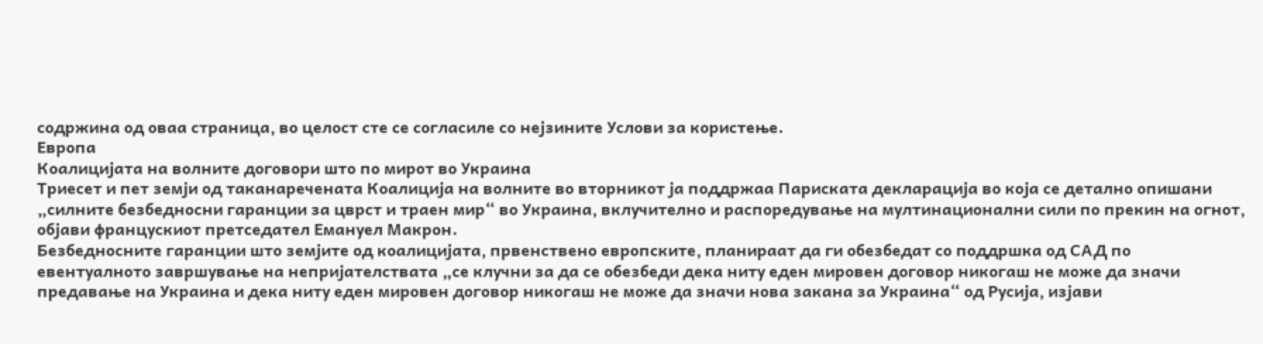содржина од оваа страница, во целост сте се согласиле со нејзините Услови за користење.
Европа
Коалицијата на волните договори што по мирот во Украина
Триесет и пет земји од таканаречената Коалиција на волните во вторникот ја поддржаа Париската декларација во која се детално опишани „силните безбедносни гаранции за цврст и траен мир“ во Украина, вклучително и распоредување на мултинационални сили по прекин на огнот, објави францускиот претседател Емануел Макрон.
Безбедносните гаранции што земјите од коалицијата, првенствено европските, планираат да ги обезбедат со поддршка од САД по евентуалното завршување на непријателствата „се клучни за да се обезбеди дека ниту еден мировен договор никогаш не може да значи предавање на Украина и дека ниту еден мировен договор никогаш не може да значи нова закана за Украина“ од Русија, изјави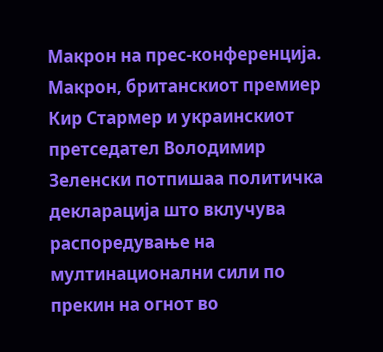Макрон на прес-конференција.
Макрон, британскиот премиер Кир Стармер и украинскиот претседател Володимир Зеленски потпишаа политичка декларација што вклучува распоредување на мултинационални сили по прекин на огнот во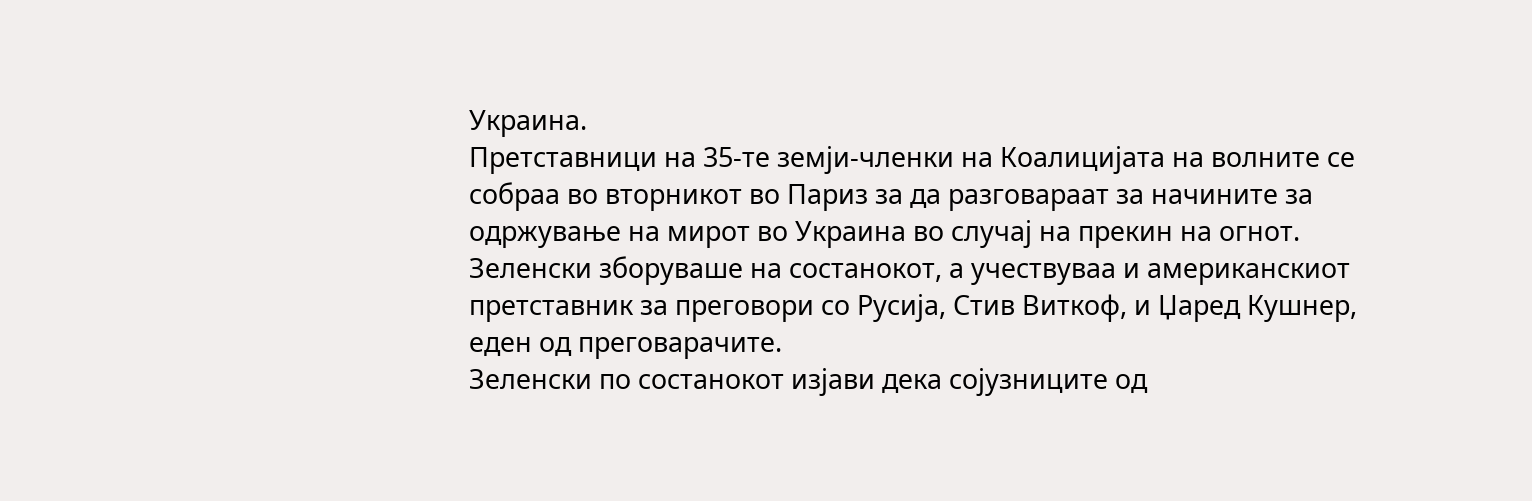Украина.
Претставници на 35-те земји-членки на Коалицијата на волните се собраа во вторникот во Париз за да разговараат за начините за одржување на мирот во Украина во случај на прекин на огнот. Зеленски зборуваше на состанокот, а учествуваа и американскиот претставник за преговори со Русија, Стив Виткоф, и Џаред Кушнер, еден од преговарачите.
Зеленски по состанокот изјави дека сојузниците од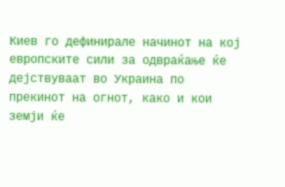Киев го дефинирале начинот на кој европските сили за одвраќање ќе дејствуваат во Украина по прекинот на огнот, како и кои земји ќе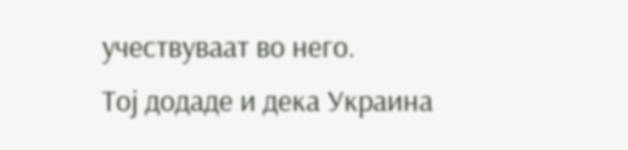учествуваат во него.
Тој додаде и дека Украина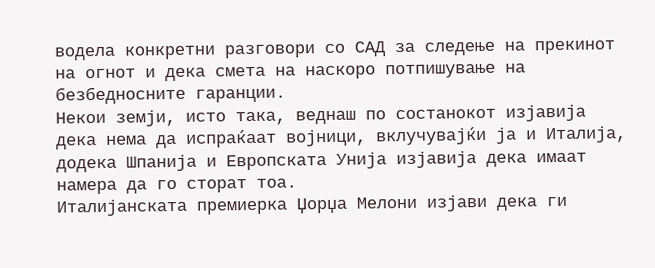водела конкретни разговори со САД за следење на прекинот на огнот и дека смета на наскоро потпишување на безбедносните гаранции.
Некои земји, исто така, веднаш по состанокот изјавија дека нема да испраќаат војници, вклучувајќи ја и Италија, додека Шпанија и Европската Унија изјавија дека имаат намера да го сторат тоа.
Италијанската премиерка Џорџа Мелони изјави дека ги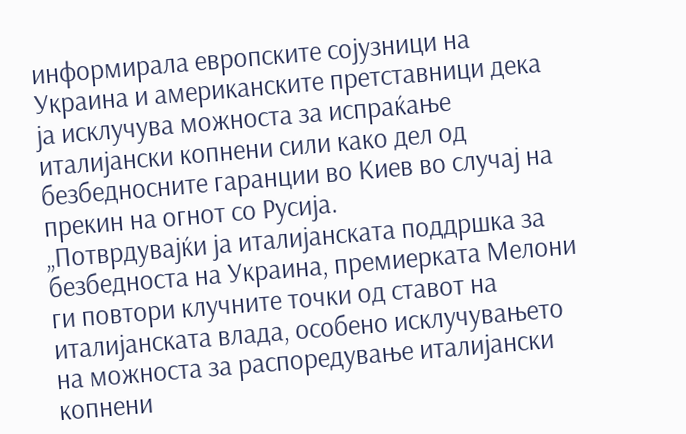информирала европските сојузници на Украина и американските претставници дека ја исклучува можноста за испраќање италијански копнени сили како дел од безбедносните гаранции во Киев во случај на прекин на огнот со Русија.
„Потврдувајќи ја италијанската поддршка за безбедноста на Украина, премиерката Мелони ги повтори клучните точки од ставот на италијанската влада, особено исклучувањето на можноста за распоредување италијански копнени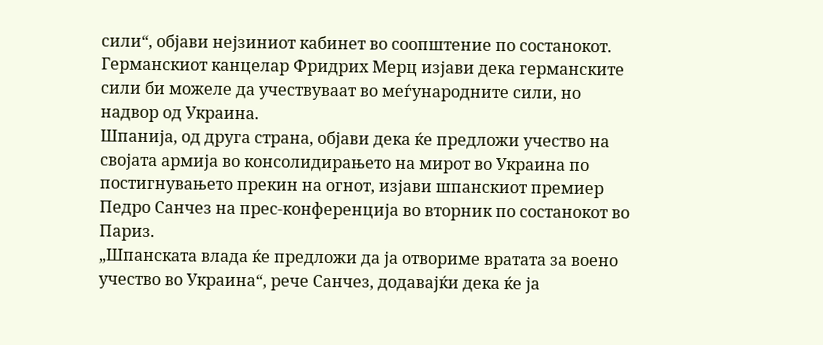сили“, објави нејзиниот кабинет во соопштение по состанокот.
Германскиот канцелар Фридрих Мерц изјави дека германските сили би можеле да учествуваат во меѓународните сили, но надвор од Украина.
Шпанија, од друга страна, објави дека ќе предложи учество на својата армија во консолидирањето на мирот во Украина по постигнувањето прекин на огнот, изјави шпанскиот премиер Педро Санчез на прес-конференција во вторник по состанокот во Париз.
„Шпанската влада ќе предложи да ја отвориме вратата за воено учество во Украина“, рече Санчез, додавајќи дека ќе ја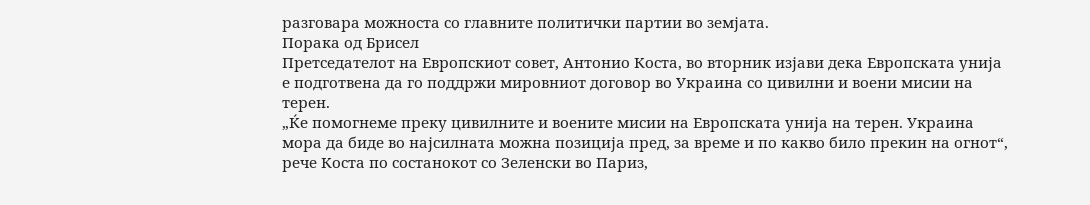разговара можноста со главните политички партии во земјата.
Порака од Брисел
Претседателот на Европскиот совет, Антонио Коста, во вторник изјави дека Европската унија е подготвена да го поддржи мировниот договор во Украина со цивилни и воени мисии на терен.
„Ќе помогнеме преку цивилните и воените мисии на Европската унија на терен. Украина мора да биде во најсилната можна позиција пред, за време и по какво било прекин на огнот“, рече Коста по состанокот со Зеленски во Париз,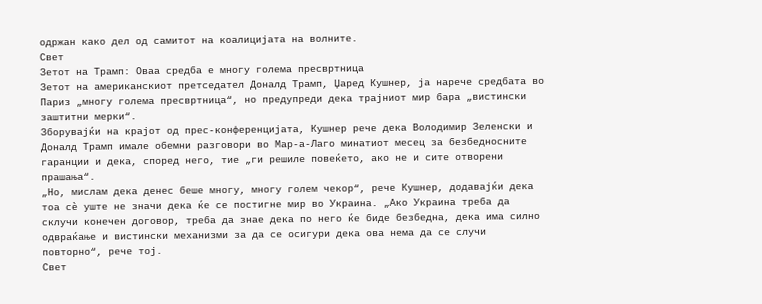одржан како дел од самитот на коалицијата на волните.
Свет
Зетот на Трамп: Оваа средба е многу голема пресвртница
Зетот на американскиот претседател Доналд Трамп, Џаред Кушнер, ја нарече средбата во Париз „многу голема пресвртница“, но предупреди дека трајниот мир бара „вистински заштитни мерки“.
Зборувајќи на крајот од прес-конференцијата, Кушнер рече дека Володимир Зеленски и Доналд Трамп имале обемни разговори во Мар-а-Лаго минатиот месец за безбедносните гаранции и дека, според него, тие „ги решиле повеќето, ако не и сите отворени прашања“.
„Но, мислам дека денес беше многу, многу голем чекор“, рече Кушнер, додавајќи дека тоа сè уште не значи дека ќе се постигне мир во Украина. „Ако Украина треба да склучи конечен договор, треба да знае дека по него ќе биде безбедна, дека има силно одвраќање и вистински механизми за да се осигури дека ова нема да се случи повторно“, рече тој.
Свет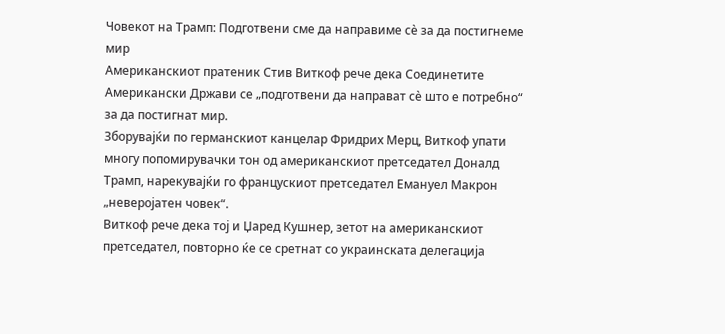Човекот на Трамп: Подготвени сме да направиме сè за да постигнеме мир
Американскиот пратеник Стив Виткоф рече дека Соединетите Американски Држави се „подготвени да направат сè што е потребно“ за да постигнат мир.
Зборувајќи по германскиот канцелар Фридрих Мерц, Виткоф упати многу попомирувачки тон од американскиот претседател Доналд Трамп, нарекувајќи го францускиот претседател Емануел Макрон „неверојатен човек“.
Виткоф рече дека тој и Џаред Кушнер, зетот на американскиот претседател, повторно ќе се сретнат со украинската делегација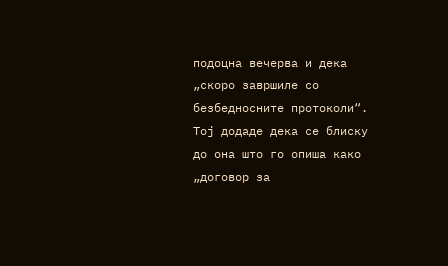подоцна вечерва и дека „скоро завршиле со безбедносните протоколи“. Тој додаде дека се блиску до она што го опиша како „договор за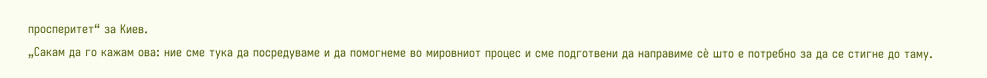просперитет“ за Киев.
„Сакам да го кажам ова: ние сме тука да посредуваме и да помогнеме во мировниот процес и сме подготвени да направиме сè што е потребно за да се стигне до таму.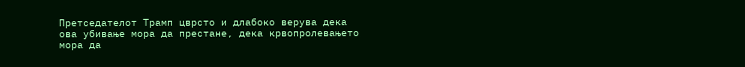Претседателот Трамп цврсто и длабоко верува дека ова убивање мора да престане, дека крвопролевањето мора да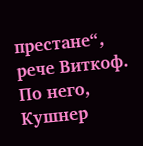престане“, рече Виткоф.
По него, Кушнер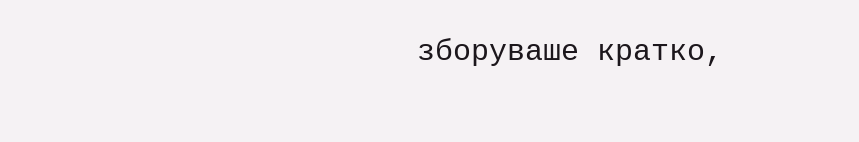зборуваше кратко,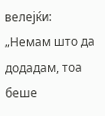велејќи: „Немам што да додадам, тоа беше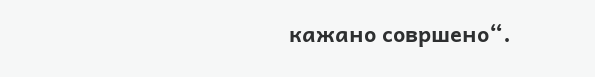кажано совршено“.